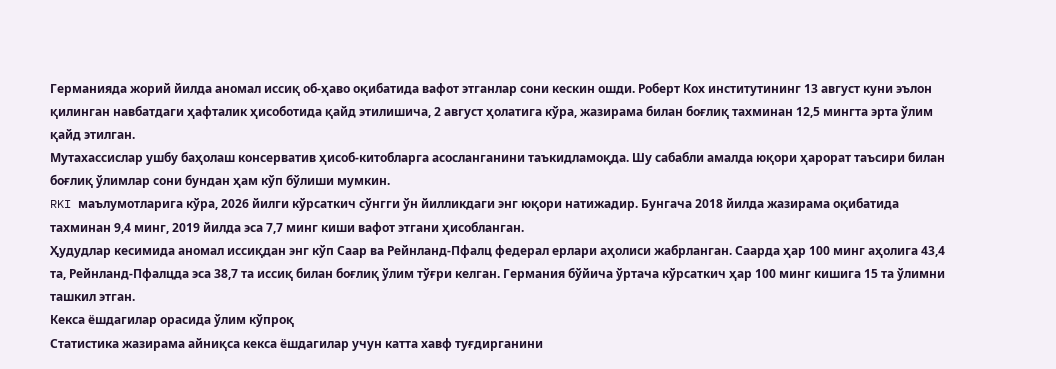Германияда жорий йилда аномал иссиқ об-ҳаво оқибатида вафот этганлар сони кескин ошди. Роберт Кох институтининг 13 август куни эълон қилинган навбатдаги ҳафталик ҳисоботида қайд этилишича, 2 август ҳолатига кўра, жазирама билан боғлиқ тахминан 12,5 мингта эрта ўлим қайд этилган.
Мутахассислар ушбу баҳолаш консерватив ҳисоб-китобларга асосланганини таъкидламоқда. Шу сабабли амалда юқори ҳарорат таъсири билан боғлиқ ўлимлар сони бундан ҳам кўп бўлиши мумкин.
RKI маълумотларига кўра, 2026 йилги кўрсаткич сўнгги ўн йилликдаги энг юқори натижадир. Бунгача 2018 йилда жазирама оқибатида тахминан 9,4 минг, 2019 йилда эса 7,7 минг киши вафот этгани ҳисобланган.
Ҳудудлар кесимида аномал иссиқдан энг кўп Саар ва Рейнланд-Пфалц федерал ерлари аҳолиси жабрланган. Саарда ҳар 100 минг аҳолига 43,4 та, Рейнланд-Пфалцда эса 38,7 та иссиқ билан боғлиқ ўлим тўғри келган. Германия бўйича ўртача кўрсаткич ҳар 100 минг кишига 15 та ўлимни ташкил этган.
Кекса ёшдагилар орасида ўлим кўпроқ
Статистика жазирама айниқса кекса ёшдагилар учун катта хавф туғдирганини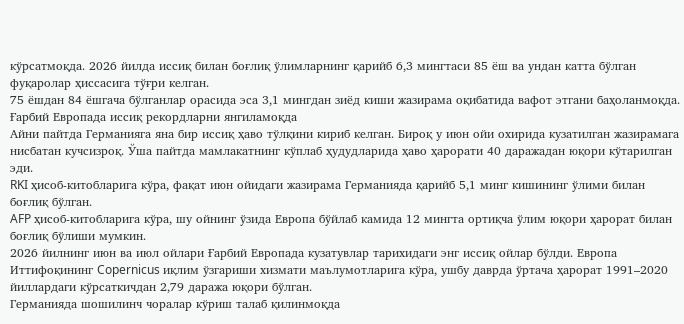кўрсатмоқда. 2026 йилда иссиқ билан боғлиқ ўлимларнинг қарийб 6,3 мингтаси 85 ёш ва ундан катта бўлган фуқаролар ҳиссасига тўғри келган.
75 ёшдан 84 ёшгача бўлганлар орасида эса 3,1 мингдан зиёд киши жазирама оқибатида вафот этгани баҳоланмоқда.
Ғарбий Европада иссиқ рекордларни янгиламоқда
Айни пайтда Германияга яна бир иссиқ ҳаво тўлқини кириб келган. Бироқ у июн ойи охирида кузатилган жазирамага нисбатан кучсизроқ. Ўша пайтда мамлакатнинг кўплаб ҳудудларида ҳаво ҳарорати 40 даражадан юқори кўтарилган эди.
RKI ҳисоб-китобларига кўра, фақат июн ойидаги жазирама Германияда қарийб 5,1 минг кишининг ўлими билан боғлиқ бўлган.
AFP ҳисоб-китобларига кўра, шу ойнинг ўзида Европа бўйлаб камида 12 мингта ортиқча ўлим юқори ҳарорат билан боғлиқ бўлиши мумкин.
2026 йилнинг июн ва июл ойлари Ғарбий Европада кузатувлар тарихидаги энг иссиқ ойлар бўлди. Европа Иттифоқининг Copernicus иқлим ўзгариши хизмати маълумотларига кўра, ушбу даврда ўртача ҳарорат 1991–2020 йиллардаги кўрсаткичдан 2,79 даража юқори бўлган.
Германияда шошилинч чоралар кўриш талаб қилинмоқда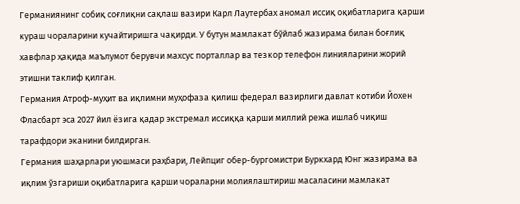Германиянинг собиқ соғлиқни сақлаш вазири Карл Лаутербах аномал иссиқ оқибатларига қарши кураш чораларини кучайтиришга чақирди. У бутун мамлакат бўйлаб жазирама билан боғлиқ хавфлар ҳақида маълумот берувчи махсус порталлар ва тезкор телефон линияларини жорий этишни таклиф қилган.
Германия Атроф-муҳит ва иқлимни муҳофаза қилиш федерал вазирлиги давлат котиби Йохен Фласбарт эса 2027 йил ёзига қадар экстремал иссиққа қарши миллий режа ишлаб чиқиш тарафдори эканини билдирган.
Германия шаҳарлари уюшмаси раҳбари, Лейпциг обер-бургомистри Буркхард Юнг жазирама ва иқлим ўзгариши оқибатларига қарши чораларни молиялаштириш масаласини мамлакат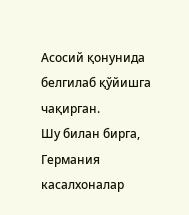Асосий қонунида белгилаб қўйишга чақирган.
Шу билан бирга, Германия касалхоналар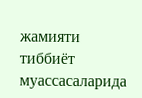жамияти тиббиёт муассасаларида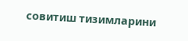совитиш тизимларини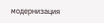модернизация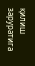қилиш заруратига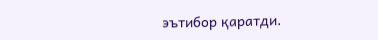эътибор қаратди.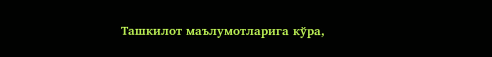Ташкилот маълумотларига кўра,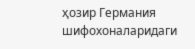ҳозир Германия шифохоналаридаги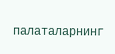палаталарнинг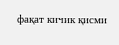фақат кичик қисми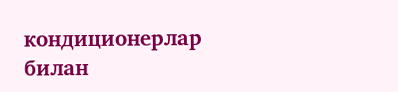кондиционерлар билан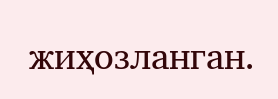жиҳозланган.